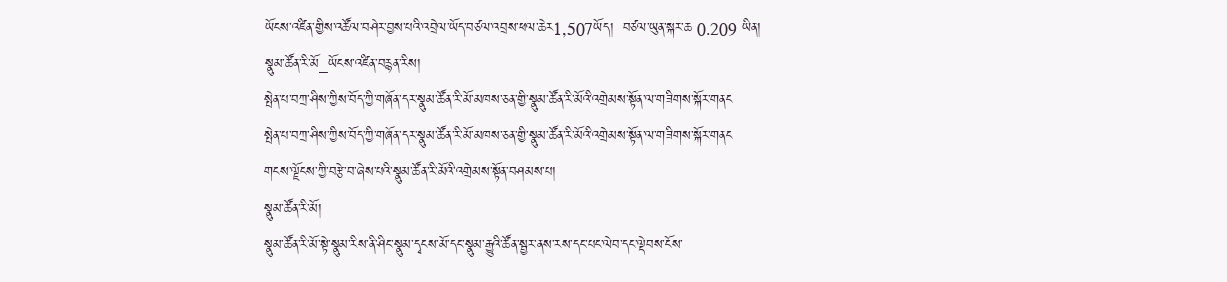ཡོངས་འཛིན་གྱིས་འཚོལ་བཤེར་བྱས་པའི་འབྲེལ་ཡོད་བཙལ་འབྲས་ཕལ་ཆེར1,507ཡོད།  བཙལ་ཡུན་སྐར་ཆ 0.209 ཡིན།
སྣུམ་ཚོན་རི་མོ_ཡོངས་འཛིན་བརྙན་རིས།
སྤེན་པ་བཀྲ་ཤིས་ཀྱིས་བོད་ཀྱི་གཞོན་དར་སྣུམ་ཚོན་རི་མོ་མཁས་ཅན་གྱི་སྣུམ་ཚོན་རི་མོའི་འགྲེམས་སྟོན་ལ་གཟིགས་སྐོར་གནང
སྤེན་པ་བཀྲ་ཤིས་ཀྱིས་བོད་ཀྱི་གཞོན་དར་སྣུམ་ཚོན་རི་མོ་མཁས་ཅན་གྱི་སྣུམ་ཚོན་རི་མོའི་འགྲེམས་སྟོན་ལ་གཟིགས་སྐོར་གནང
གངས་ལྗོངས་ཀྱི་བརྩེ་བ་ཞེས་པའི་སྣུམ་ཚོན་རི་མོའི་འགྲེམས་སྟོན་བཤམས་པ།
སྣུམ་ཚོན་རི་མོ།
སྣུམ་ཚོན་རི་མོ་སྟེ་སྣུམ་རིས་ནི་ཤིང་སྣུམ་དྭངས་མོ་དང་སྣུམ་རྒྱུའི་ཚོན་སྦྱར་ནས་རས་དང་པང་ལེབ་དང་ལྡེབས་ངོས་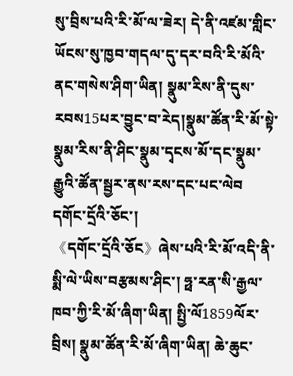སུ་བྲིས་པའི་རི་མོ་ལ་ཟེར། དེ་ནི་འཛམ་གླིང་ཡོངས་སུ་ཁྱབ་གདལ་དུ་དར་བའི་རི་མོའི་ནང་གསེས་ཤིག་ཡིན། སྣུམ་རིས་ནི་དུས་རབས15པར་བྱུང་བ་རེད།སྣུམ་ཚོན་རི་མོ་སྟེ་སྣུམ་རིས་ནི་ཤིང་སྣུམ་དྭངས་མོ་དང་སྣུམ་རྒྱུའི་ཚོན་སྦྱར་ནས་རས་དང་པང་ལེབ
དགོང་དྲོའི་ཅོང་།
《དགོང་དྲོའི་ཅོང》ཞེས་པའི་རི་མོ་འདི་ནི་སྨི་ལེ་ཡིས་བརྩམས་ཤིང་། ཧྥ་རན་སི་རྒྱལ་ཁབ་ཀྱི་རི་མོ་ཞིག་ཡིན། སྤྱི་ལོ1859ལོར་བྲིས། སྣུམ་ཚོན་རི་མོ་ཞིག་ཡིན། ཆེ་ཆུང་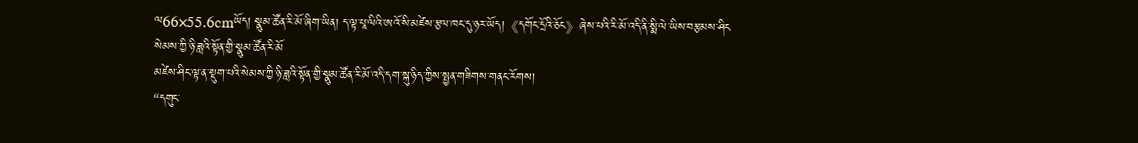ལ66×55.6cmཡོད། སྣུམ་ཚོན་རི་མོ་ཞིག་ཡིན། ད་ལྟ་པཱ་ལིའི་ཨའོ་སི་མཛེས་རྩལ་ཁང་དུ་ཉར་ཡོད།《དགོང་དྲོའི་ཅོང》ཞེས་པའི་རི་མོ་འདི་ནི་སྨི་ལེ་ཡིས་བརྩམས་ཤིང
སེམས་ཀྱི་ཉི་ཟླའི་སྟོན་གྱི་སྣུམ་ཚོན་རི་མོ
མཛེས་ཤིང་ལྟ་ན་སྡུག་པའི་སེམས་ཀྱི་ཉི་ཟླའི་སྟོན་གྱི་སྣུམ་ཚོན་རི་མོ་འདི་དག་སྐུ་ཉིད་ཀྱིས་སྤྱན་གཟིགས་གནང་རོགས།
“དགུང་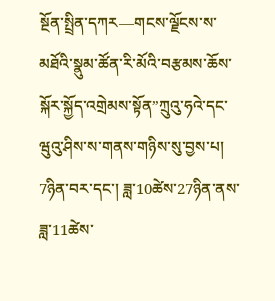སྔོན་སྤྲིན་དཀར—གངས་ལྗོངས་ས་མཐོའི་སྣུམ་ཚོན་རི་མོའི་བརྩམས་ཆོས་སྐོར་སྐྱོད་འགྲེམས་སྟོན”ཀྲུའུ་ཧའེ་དང་ཝུའུ་ཤིས་ས་གནས་གཉིས་སུ་བྱས་པ།
7ཉིན་བར་དང་། ཟླ་10ཚེས་27ཉིན་ནས་ཟླ་11ཚེས་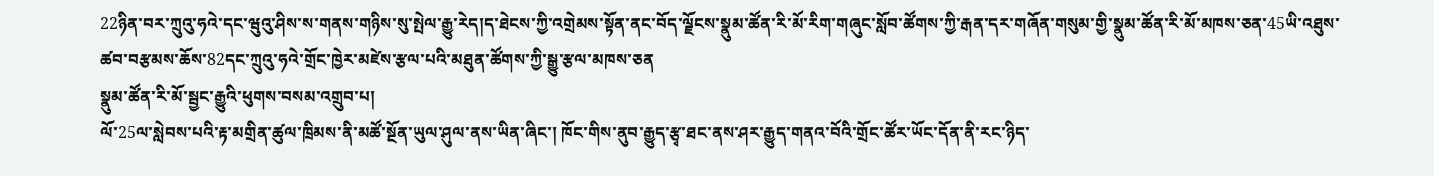22ཉིན་བར་ཀྲུའུ་ཧའེ་དང་ཝུའུ་ཤིས་ས་གནས་གཉིས་སུ་སྤེལ་རྒྱུ་རེད།ད་ཐེངས་ཀྱི་འགྲེམས་སྟོན་ནང་བོད་ལྗོངས་སྣུམ་ཚོན་རི་མོ་རིག་གཞུང་སློབ་ཚོགས་ཀྱི་རྒན་དར་གཞོན་གསུམ་གྱི་སྣུམ་ཚོན་རི་མོ་མཁས་ཅན་45ཡི་འཐུས་ཚབ་བརྩམས་ཆོས་82དང་ཀྲུའུ་ཧའེ་གྲོང་ཁྱེར་མཛེས་རྩལ་པའི་མཐུན་ཚོགས་ཀྱི་སྒྱུ་རྩལ་མཁས་ཅན
སྣུམ་ཚོན་རི་མོ་སྦྱང་རྒྱུའི་ཕུགས་བསམ་འགྲུབ་པ།
ལོ་25ལ་སླེབས་པའི་རྟ་མགྲིན་ཚུལ་ཁྲིམས་ནི་མཚོ་སྔོན་ཡུལ་ཤུལ་ནས་ཡིན་ཞིང་། ཁོང་གིས་ནུབ་རྒྱུད་རྩྭ་ཐང་ནས་ཤར་རྒྱུད་གནའ་བོའི་གྲོང་ཚོར་ཡོང་དོན་ནི་རང་ཉིད་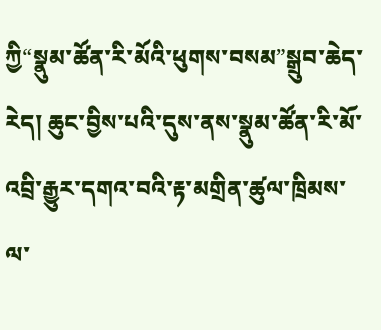ཀྱི“སྣུམ་ཚོན་རི་མོའི་ཕུགས་བསམ”སྒྲུབ་ཆེད་རེད། ཆུང་བྱིས་པའི་དུས་ནས་སྣུམ་ཚོན་རི་མོ་འབྲི་རྒྱུར་དགའ་བའི་རྟ་མགྲིན་ཚུལ་ཁྲིམས་ལ་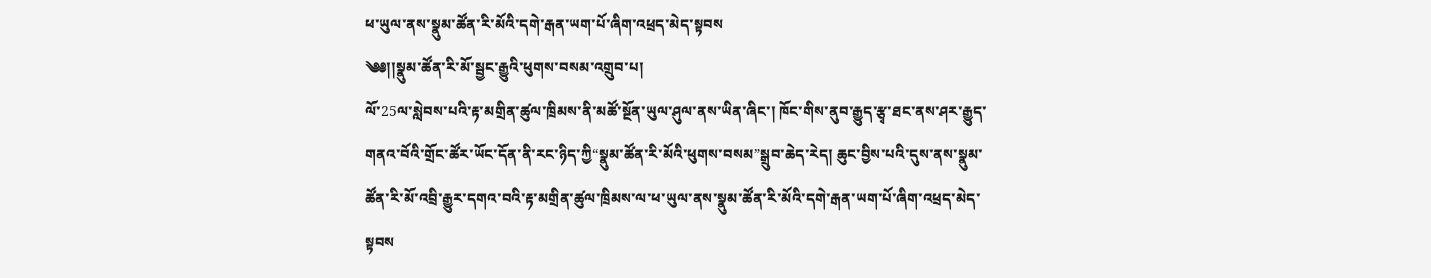ཕ་ཡུལ་ནས་སྣུམ་ཚོན་རི་མོའི་དགེ་རྒན་ཡག་པོ་ཞིག་འཕྲད་མེད་སྟབས
༄༅།།སྣུམ་ཚོན་རི་མོ་སྦྱང་རྒྱུའི་ཕུགས་བསམ་འགྲུབ་པ།
ལོ་25ལ་སླེབས་པའི་རྟ་མགྲིན་ཚུལ་ཁྲིམས་ནི་མཚོ་སྔོན་ཡུལ་ཤུལ་ནས་ཡིན་ཞིང་། ཁོང་གིས་ནུབ་རྒྱུད་རྩྭ་ཐང་ནས་ཤར་རྒྱུད་གནའ་བོའི་གྲོང་ཚོར་ཡོང་དོན་ནི་རང་ཉིད་ཀྱི“སྣུམ་ཚོན་རི་མོའི་ཕུགས་བསམ”སྒྲུབ་ཆེད་རེད། ཆུང་བྱིས་པའི་དུས་ནས་སྣུམ་ཚོན་རི་མོ་འབྲི་རྒྱུར་དགའ་བའི་རྟ་མགྲིན་ཚུལ་ཁྲིམས་ལ་ཕ་ཡུལ་ནས་སྣུམ་ཚོན་རི་མོའི་དགེ་རྒན་ཡག་པོ་ཞིག་འཕྲད་མེད་སྟབས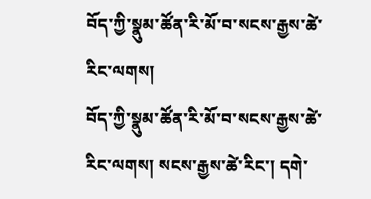བོད་ཀྱི་སྣུམ་ཚོན་རི་མོ་བ་སངས་རྒྱས་ཚེ་རིང་ལགས།
བོད་ཀྱི་སྣུམ་ཚོན་རི་མོ་བ་སངས་རྒྱས་ཚེ་རིང་ལགས། སངས་རྒྱས་ཚེ་རིང་། དགེ་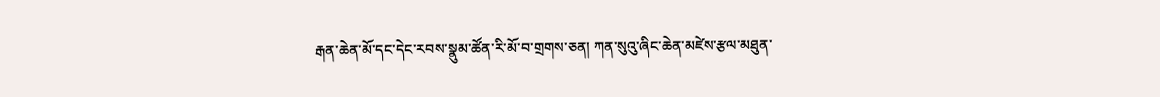རྒན་ཆེན་མོ་དང་དེང་རབས་སྣུམ་ཚོན་རི་མོ་བ་གྲགས་ཅན། ཀན་སུའུ་ཞིང་ཆེན་མཛེས་རྩལ་མཐུན་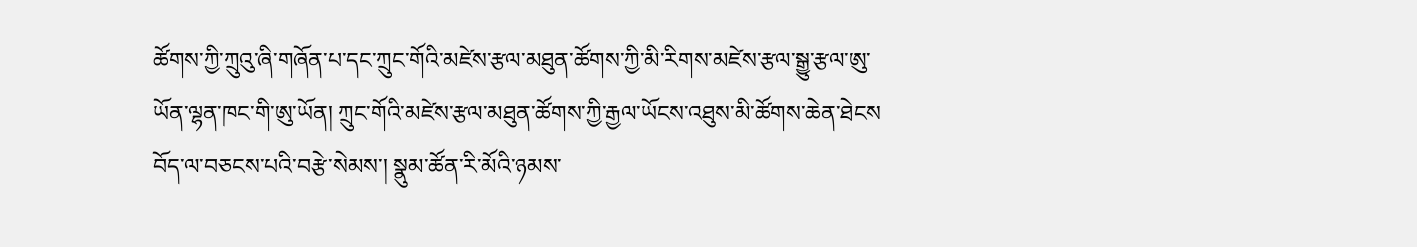ཚོགས་ཀྱི་ཀྲུའུ་ཞི་གཞོན་པ་དང་ཀྲུང་གོའི་མཛེས་རྩལ་མཐུན་ཚོགས་ཀྱི་མི་རིགས་མཛེས་རྩལ་སྒྱུ་རྩལ་ཨུ་ཡོན་ལྷན་ཁང་གི་ཨུ་ཡོན། ཀྲུང་གོའི་མཛེས་རྩལ་མཐུན་ཚོགས་ཀྱི་རྒྱལ་ཡོངས་འཐུས་མི་ཚོགས་ཆེན་ཐེངས
བོད་ལ་བཅངས་པའི་བརྩེ་སེམས་། སྣུམ་ཚོན་རི་མོའི་ཉམས་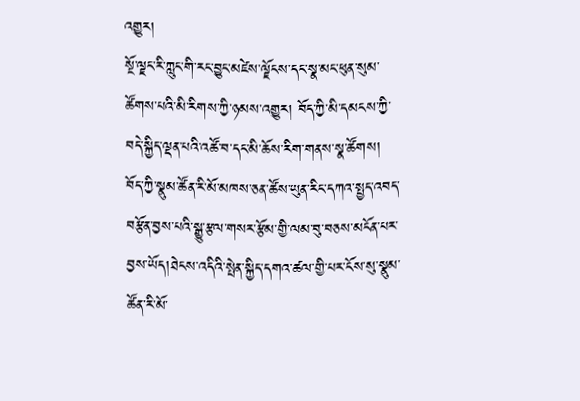འགྱུར།
སྔོ་ལྗང་རི་ཀླུང་གི་རང་བྱུང་མཛེས་ལྗོངས་དང་སྣ་མང་ཕུན་སུམ་ཚོགས་པའི་མི་རིགས་ཀྱི་ཉམས་འགྱུར། བོད་ཀྱི་མི་དམངས་ཀྱི་བདེ་སྐྱིད་ལྡན་པའི་འཚོ་བ་དང་མི་ཆོས་རིག་གནས་སྣ་ཚོགས། བོད་ཀྱི་སྣུམ་ཚོན་རི་མོ་མཁས་ཅན་ཚོས་ཡུན་རིང་དཀའ་སྤྱད་འབད་བརྩོན་བྱས་པའི་སྒྱུ་རྩལ་གསར་རྩོམ་གྱི་ལམ་བུ་བཅས་མངོན་པར་བྱས་ཡོད།ཐེངས་འདིའི་སྤེན་སྐྱིད་དགའ་ཚལ་གྱི་པར་ངོས་སུ་སྣུམ་ཚོན་རི་མོ་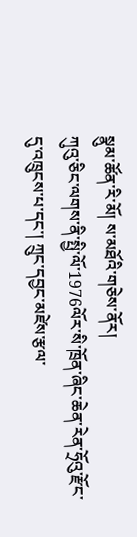སྣུམ་ཚོན་རི་མོ། ས་མཐོའི་གཅེས་ནོར།
ཀུའུ་ཅིང་ལགས་ནི་སྤྱི་ལོ་1976ལོར་སི་ཁྲོན་ཞིང་ཆེན་རེན་ཧྲོའུ་རྫོང་དུ་འཁྲུངས་པ་དང་། ཀྲུང་དབྱང་མཛེས་རྩལ་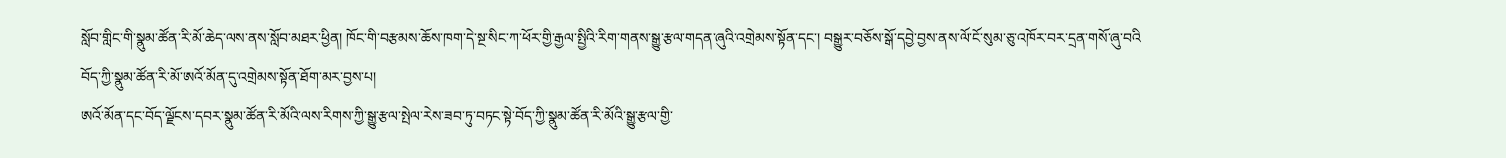སློབ་གླིང་གི་སྣུམ་ཚོན་རི་མོ་ཆེད་ལས་ནས་སློབ་མཐར་ཕྱིན། ཁོང་གི་བརྩམས་ཆོས་ཁག་དེ་སྔ་སིང་ཀ་ཕོར་གྱི་རྒྱལ་སྤྱིའི་རིག་གནས་སྒྱུ་རྩལ་གདན་ཞུའི་འགྲེམས་སྟོན་དང་། བསྒྱུར་བཅོས་སྒོ་དབྱེ་བྱས་ནས་ལོ་ངོ་སུམ་ཅུ་འཁོར་བར་དྲན་གསོ་ཞུ་བའི
བོད་ཀྱི་སྣུམ་ཚོན་རི་མོ་ཨའོ་མོན་དུ་འགྲེམས་སྟོན་ཐོག་མར་བྱས་པ།
ཨའོ་མོན་དང་བོད་ལྗོངས་དབར་སྣུམ་ཚོན་རི་མོའི་ལས་རིགས་ཀྱི་སྒྱུ་རྩལ་སྤེལ་རེས་ཟབ་ཏུ་བཏང་སྟེ་བོད་ཀྱི་སྣུམ་ཚོན་རི་མོའི་སྒྱུ་རྩལ་གྱི་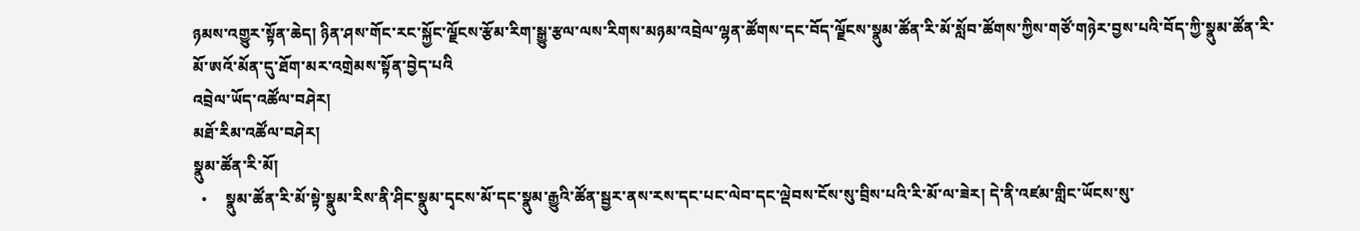ཉམས་འགྱུར་སྟོན་ཆེད། ཉིན་ཤས་གོང་རང་སྐྱོང་ལྗོངས་རྩོམ་རིག་སྒྱུ་རྩལ་ལས་རིགས་མཉམ་འབྲེལ་ལྷན་ཚོགས་དང་བོད་ལྗོངས་སྣུམ་ཚོན་རི་མོ་སློབ་ཚོགས་ཀྱིས་གཙོ་གཉེར་བྱས་པའི་བོད་ཀྱི་སྣུམ་ཚོན་རི་མོ་ཨའོ་མོན་དུ་ཐོག་མར་འགྲེམས་སྟོན་བྱེད་པའི
འབྲེལ་ཡོད་འཚོལ་བཤེར།
མཐོ་རིམ་འཚོལ་བཤེར།
སྣུམ་ཚོན་རི་མོ།
  •     སྣུམ་ཚོན་རི་མོ་སྟེ་སྣུམ་རིས་ནི་ཤིང་སྣུམ་དྭངས་མོ་དང་སྣུམ་རྒྱུའི་ཚོན་སྦྱར་ནས་རས་དང་པང་ལེབ་དང་ལྡེབས་ངོས་སུ་བྲིས་པའི་རི་མོ་ལ་ཟེར། དེ་ནི་འཛམ་གླིང་ཡོངས་སུ་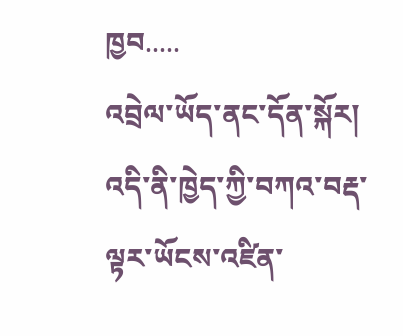ཁྱབ.....
འབྲེལ་ཡོད་ནང་དོན་སྐོར།
འདི་ནི་ཁྱེད་ཀྱི་བཀའ་བརྡ་ལྟར་ཡོངས་འཛིན་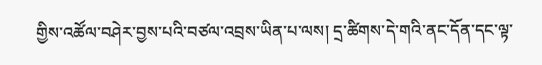གྱིས་འཚོལ་བཤེར་བྱས་པའི་བཙལ་འབྲས་ཡིན་པ་ལས། དྲ་ཚིགས་དེ་གའི་ནང་དོན་དང་ལྟ་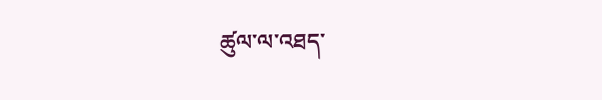ཚུལ་ལ་འཐད་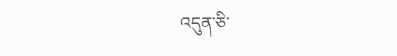འདུན་ཅི་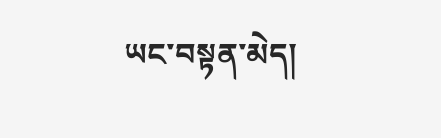ཡང་བསྟན་མེད།